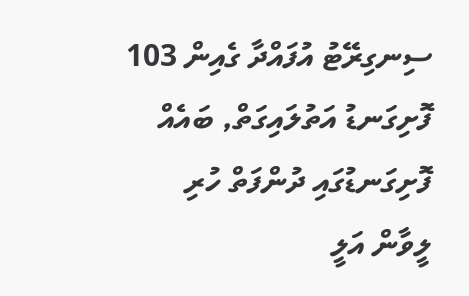ސިނގިރޭޓު އުފައްދާ ގެއިން 103 ފޮށިގަނޑު އަތުލައިގަތް, ބައެއް ފޮށިގަނޑުގައި ދުންފަތް ހުރި
ލީވާން އަލީ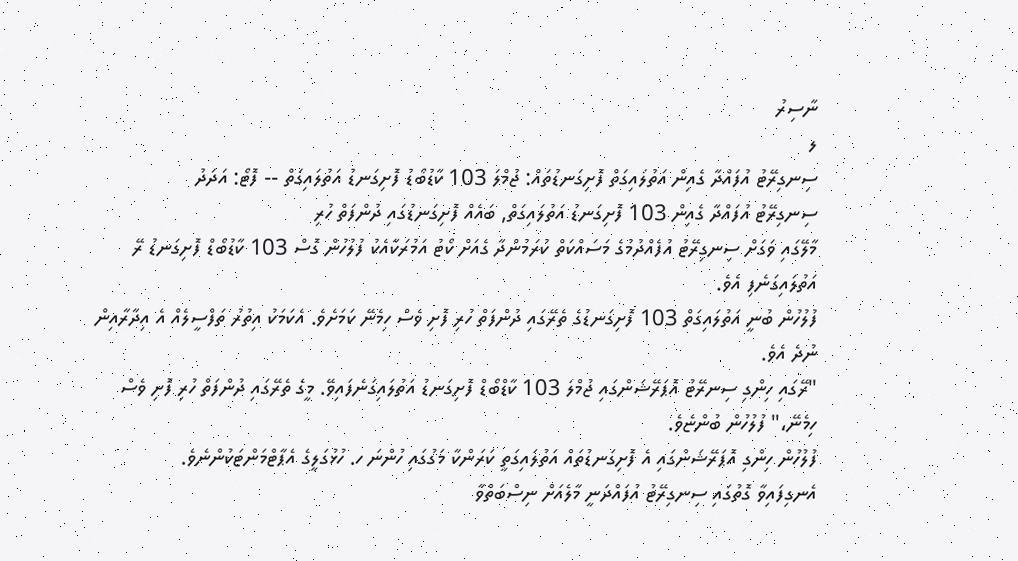ނާސިރު
ލ
ސިނގިރޭޓު އުފައްދާ ގެއިން އަތުލައިގަތް ފޮށިގަނޑުތައް: ޖުމްލަ 103 ކާޑުބޯޑު ފޮށިގަނޑު އަތުލައިގަތް -- ފޮޓޯ: އަދަދު
ސިނގިރޭޓު އުފައްދާ ގެއިން 103 ފޮށިގަނޑު އަތުލައިގަތް, ބައެއް ފޮށިގަނޑުގައި ދުންފަތް ހުރި
މާލޭގައި ވަގަށް ސިނގިރޭޓު އުފެއްދުމުގެ މަސައްކަތް ކުރަމުންދާ ގެއަށް ކޯޓު އަމުރަކާއެކު ފުލުހުން ގޮސް 103 ކާޑުބޯޑް ފޮށިގަނޑު ރޭ އަތުލައިގަނެފި އެވެ.
ފުލުހުން ބުނީ އަތުލައިގަތް 103 ފޮށިގަނޑުގެ ތެރޭގައި ދުންފަތް ހުރި ފޮށި ވެސް ހިމެނޭ ކަމަށެވެ. އެކަމަކު އިތުރު ތަފްސީލެއް އެ އިދާރާއިން ނުދެ އެވެ.
"ރޭގައި ހިންގި ސިނރޭޓު އޮޕަރޭޝަންގައި ޖުމްލަ 103 ކާޑްބޯޑް ފޮށިގަނޑު އަތުލައިގަނެފައިވޭ. މީގެ ތެރޭގައި ދުންފަތް ހުރި ފޮށި ވެސް ހިމެނޭ،" ފުލުހުން ބުންޏެވެ.
ފުލުހުން ހިންގި އޮޕަރޭޝަންގައި އެ ފޮށިގަނޑުތައް އަތުލައިގަތީ ކަރަންކާ މަގުގައި ހުންނަ ހ. ހުޅުގަލީގެ އެޕާޓްމަންޓަކުންނެވެ.
އެނގިފައިވާ ގޮތުގައި ސިނގިރޭޓު އުފައްދަނީ މާލެއަށް ނިސްބަތްވާ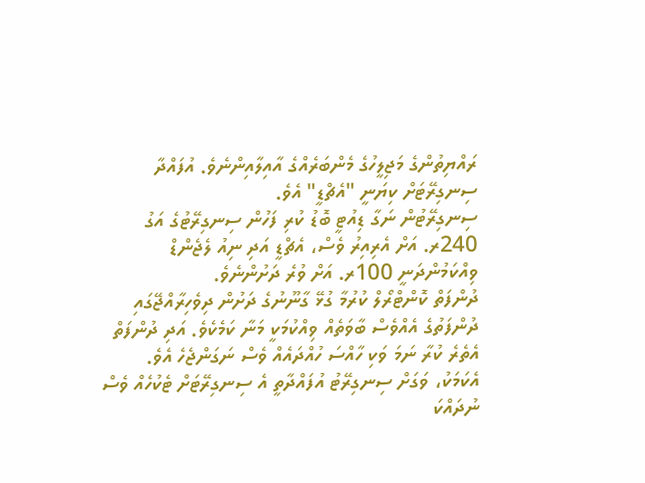ރައްޔިތުންގެ މަޖިލީހުގެ މެންބަރެއްގެ އާއިލާއިންނެވެ. އުފައްދާ ސިނގިރޭޓަށް ކިޔަނީ "އެޗްޑީ" އެވެ.
ސިނގިރޭޓުން ނަގާ ޑިއުޓީ ބޮޑު ކުރި ފަހުން ސިނގިރޭޓުގެ އަގު 240ރ. އަށް އެރިއިރު ވެސް، އެޗްޑީ އަދި ނިއު ލެޖެންޑް ވިއްކަމުންދަނީ 100ރ. އަށް ވުރެ ދަށުންނެވެ.
ދުންފަތް ކޮންޓްރޯލް ކުރުމާ ގުޅޭ ގާނޫނުގެ ދަށުން ދިވެހިރާއްޖޭގައި ދުންފަތުގެ އެއްވެސް ބާވަތެއް ވިއްކުމަކީ މަނާ ކަމެކެވެ. އަދި ދުންފަތް އެތެރެ ކުރާ ނަމަ ވަކި ހާއްސަ ހުއްދައެއް ވެސް ނަގަންޖެހެ އެވެ.
އެކަމަކު، ވަގަށް ސިނގިރޭޓު އުފައްދާތީ އެ ސިނގިރޭޓަށް ޓެކުހެއް ވެސް ނުދައްކަ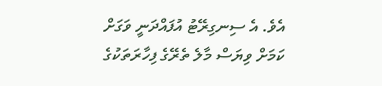އެވެ. އެ ސިނގިރޭޓު އުފައްދަނީ ވަގަށް ކަމަށް ވިޔަސް މާލެ ތެރޭގެ ފިހާރަތަކުގެ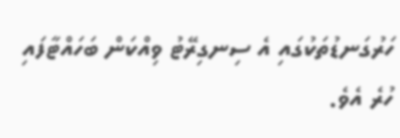ހަރުގަނޑުތަކުގައި އެ ސިނގިރޭޓު ވިއްކަން ބަހައްޓާފައި ހުރެ އެވެ.